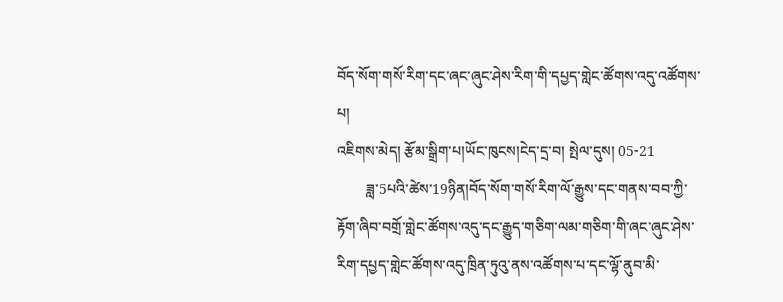བོད་སོག་གསོ་རིག་དང་ཞང་ཞུང་ཤེས་རིག་གི་དཔྱད་གླེང་ཚོགས་འདུ་འཚོགས་པ།
འཇིགས་མེད། རྩོམ་སྒྲིག་པ།ཡོང་ཁུངས།ངེད་དྲ་བ། སྤེལ་དུས། 05-21
        ཟླ་5པའི་ཚེས་19ཉིན།བོད་སོག་གསོ་རིག་ལོ་རྒྱུས་དང་གནས་བབ་ཀྱི་རྟོག་ཞིབ་བགྲོ་གླེང་ཚོགས་འདུ་དང་རྒྱུད་གཅིག་ལམ་གཅིག་གི་ཞང་ཞུང་ཤེས་རིག་དཔྱད་གླེང་ཚོགས་འདུ་ཁྲིན་ཏུའུ་ནས་འཚོགས་པ་དང་ལྷོ་ནུབ་མི་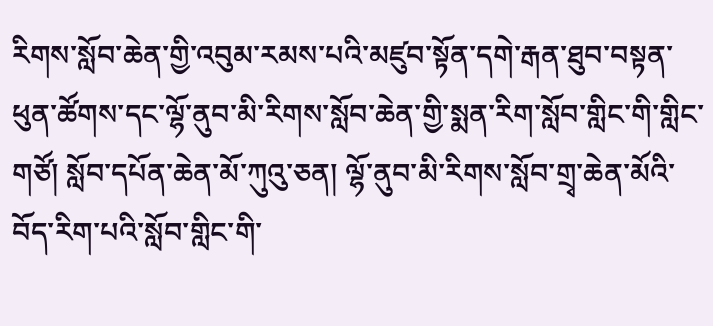རིགས་སློབ་ཆེན་གྱི་འབུམ་རམས་པའི་མཛུབ་སྟོན་དགེ་རྒན་ཐུབ་བསྟན་ཕུན་ཚོགས་དང་ལྷོ་ནུབ་མི་རིགས་སློབ་ཆེན་གྱི་སྨན་རིག་སློབ་གླིང་གི་གླིང་གཙོ། སློབ་དཔོན་ཆེན་མོ་ཀུའུ་ཅན། ལྷོ་ནུབ་མི་རིགས་སློབ་གྲྭ་ཆེན་མོའི་བོད་རིག་པའི་སློབ་གླིང་གི་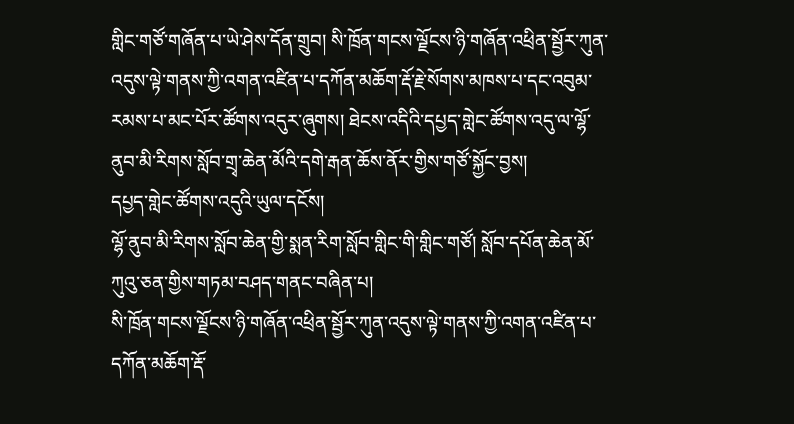གླིང་གཙོ་གཞོན་པ་ཡེ་ཤེས་དོན་གྲུབ། སི་ཁྲོན་གངས་ལྗོངས་ཉི་གཞོན་འཕྲིན་སྦྱོར་ཀུན་འདུས་ལྟེ་གནས་ཀྱི་འགན་འཛིན་པ་དཀོན་མཆོག་རྡོ་རྗེ་སོགས་མཁས་པ་དང་འབུམ་རམས་པ་མང་པོར་ཚོགས་འདུར་ཞུགས། ཐེངས་འདིའི་དཔྱད་གླེང་ཚོགས་འདུ་ལ་ལྷོ་ནུབ་མི་རིགས་སློབ་གྲྭ་ཆེན་མོའི་དགེ་རྒན་ཆོས་ནོར་གྱིས་གཙོ་སྐྱོང་བྱས།
དཔྱད་གླེང་ཚོགས་འདུའི་ཡུལ་དངོས།
ལྷོ་ནུབ་མི་རིགས་སློབ་ཆེན་གྱི་སྨན་རིག་སློབ་གླིང་གི་གླིང་གཙོ། སློབ་དཔོན་ཆེན་མོ་ཀུའུ་ཅན་གྱིས་གཏམ་བཤད་གནང་བཞིན་པ།
སི་ཁྲོན་གངས་ལྗོངས་ཉི་གཞོན་འཕྲིན་སྦྱོར་ཀུན་འདུས་ལྟེ་གནས་ཀྱི་འགན་འཛིན་པ་དཀོན་མཆོག་རྡོ་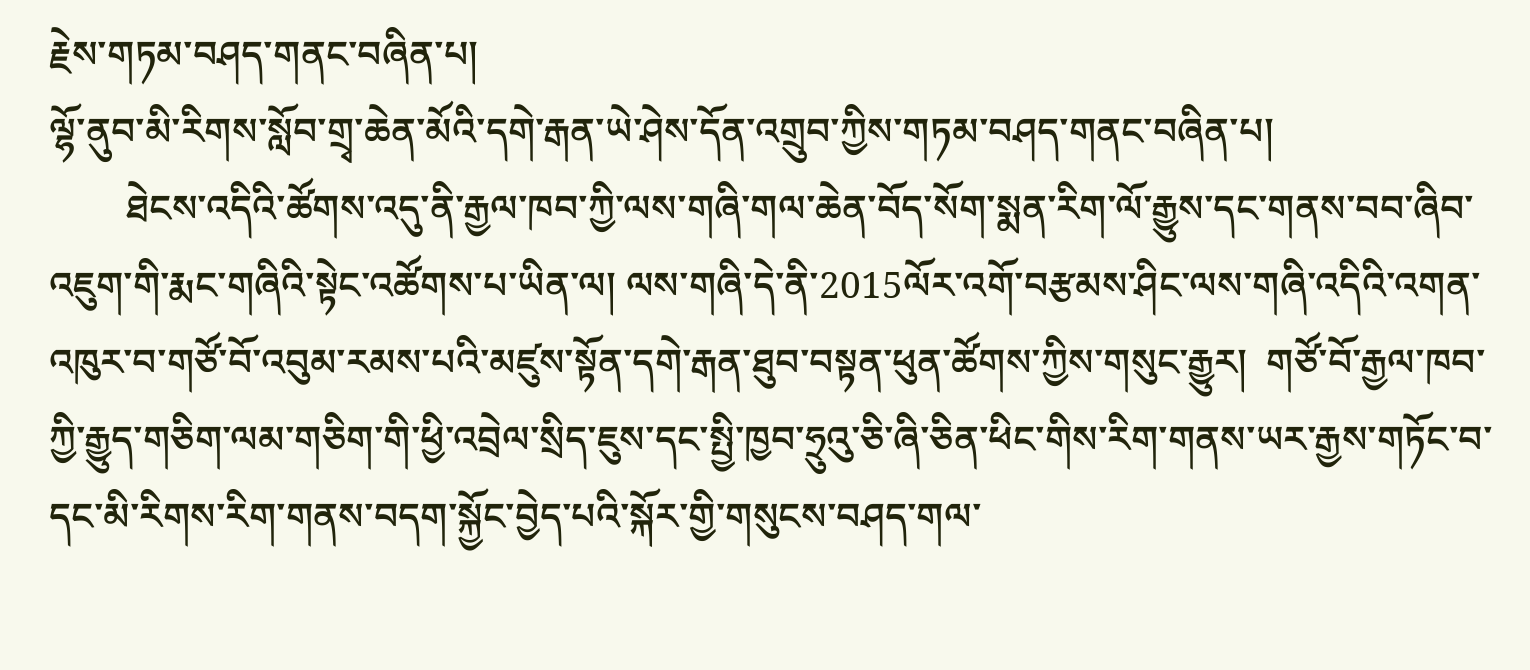རྗེས་གཏམ་བཤད་གནང་བཞིན་པ།
ལྷོ་ནུབ་མི་རིགས་སློབ་གྲྭ་ཆེན་མོའི་དགེ་རྒན་ཡེ་ཤེས་དོན་འགྲུབ་ཀྱིས་གཏམ་བཤད་གནང་བཞིན་པ།
        ཐེངས་འདིའི་ཚོགས་འདུ་ནི་རྒྱལ་ཁབ་ཀྱི་ལས་གཞི་གལ་ཆེན་བོད་སོག་སྨན་རིག་ལོ་རྒྱུས་དང་གནས་བབ་ཞིབ་འཇུག་གི་རྨང་གཞིའི་སྟེང་འཚོགས་པ་ཡིན་ལ། ལས་གཞི་དེ་ནི་2015ལོར་འགོ་བརྩམས་ཤིང་ལས་གཞི་འདིའི་འགན་འཁུར་བ་གཙོ་བོ་འབུམ་རམས་པའི་མཛུས་སྟོན་དགེ་རྒན་ཐུབ་བསྟན་ཕུན་ཚོགས་ཀྱིས་གསུང་རྒྱུར།  གཙོ་བོ་རྒྱལ་ཁབ་ཀྱི་རྒྱུད་གཅིག་ལམ་གཅིག་གི་ཕྱི་འབྲེལ་སྲིད་ཇུས་དང་སྤྱི་ཁྱབ་ཧྲུའུ་ཅི་ཞི་ཅིན་ཕིང་གིས་རིག་གནས་ཡར་རྒྱས་གཏོང་བ་དང་མི་རིགས་རིག་གནས་བདག་སྐྱོང་བྱེད་པའི་སྐོར་གྱི་གསུངས་བཤད་གལ་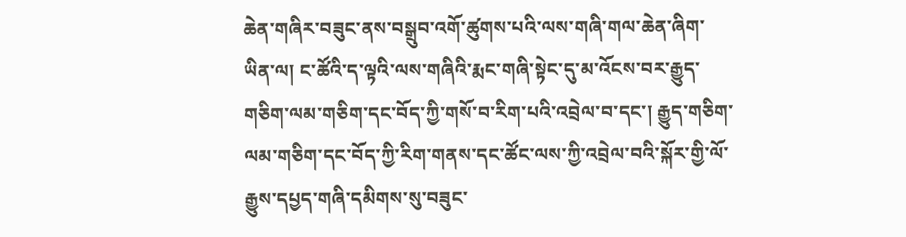ཆེན་གཞིར་བཟུང་ནས་བསྒྲུབ་འགོ་ཚུགས་པའི་ལས་གཞི་གལ་ཆེན་ཞིག་ཡིན་ལ། ང་ཚོའི་ད་ལྟའི་ལས་གཞིའི་རྨང་གཞི་སྟེང་དུ་མ་འོངས་བར་རྒྱུད་གཅིག་ལམ་གཅིག་དང་བོད་ཀྱི་གསོ་བ་རིག་པའི་འབྲེལ་བ་དང་། རྒྱུད་གཅིག་ལམ་གཅིག་དང་བོད་ཀྱི་རིག་གནས་དང་ཚོང་ལས་ཀྱི་འབྲེལ་བའི་སྐོར་གྱི་ལོ་རྒྱུས་དཔྱད་གཞི་དམིགས་སུ་བཟུང་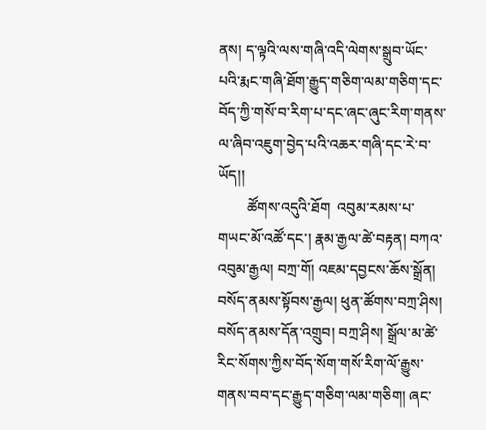ནས། ད་ལྟའི་ལས་གཞི་འདི་ལེགས་སྒྲུབ་ཡོང་པའི་རྨང་གཞི་ཐོག་རྒྱུད་གཅིག་ལམ་གཅིག་དང་བོད་ཀྱི་གསོ་བ་རིག་པ་དང་ཞང་ཞུང་རིག་གནས་ལ་ཞིབ་འཇུག་བྱེད་པའི་འཆར་གཞི་དང་རེ་བ་ཡོད།།
        ཚོགས་འདུའི་ཐོག  འབུམ་རམས་པ་གཡང་མོ་འཚོ་དང་། རྣམ་རྒྱལ་ཚེ་བརྟན། བཀའ་འབུམ་རྒྱལ། བཀྲ་གོ། འཇམ་དབྱངས་ཆོས་སྒྲོན། བསོད་ནམས་སྟོབས་རྒྱལ། ཕུན་ཚོགས་བཀྲ་ཤིས། བསོད་ནམས་དོན་འགྲུབ། བཀྲ་ཤིས། སྒྲོལ་མ་ཚེ་རིང་སོགས་ཀྱིས་བོད་སོག་གསོ་རིག་ལོ་རྒྱུས་གནས་བབ་དང་རྒྱུད་གཅིག་ལམ་གཅིག། ཞང་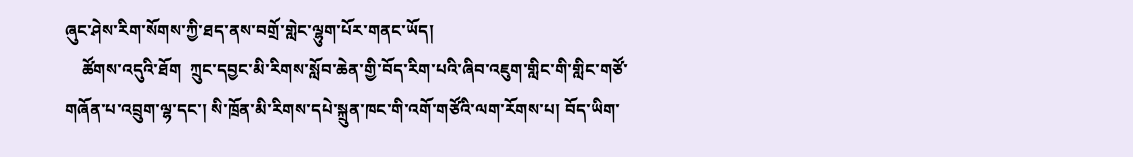ཞུང་ཤེས་རིག་སོགས་ཀྱི་ཐད་ནས་བགྲོ་གླེང་ལྷུག་པོར་གནང་ཡོད།
    ཚོགས་འདུའི་ཐོག  ཀྲུང་དབྱང་མི་རིགས་སློབ་ཆེན་གྱི་བོད་རིག་པའི་ཞིབ་འཇུག་གླིང་གི་གླིང་གཙོ་གཞོན་པ་འབྲུག་ལྷ་དང་། སི་ཁྲོན་མི་རིགས་དཔེ་སྐྲུན་ཁང་གི་འགོ་གཙོའི་ལག་རོགས་པ། བོད་ཡིག་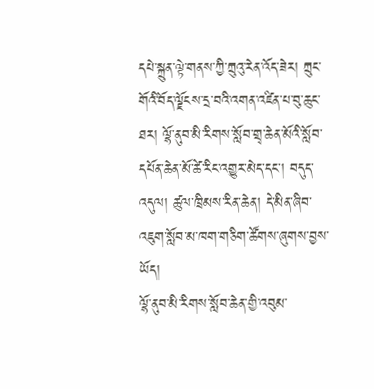དཔེ་སྐྲུན་ལྟེ་གནས་ཀྱི་ཀྲུའུ་རེན་འོད་ཟེར། ཀྲུང་གོའི་བོད་ལྗོངས་དྲ་བའི་འགན་འཛིན་པ་བུ་ཆུང་ཐར། ལྷོ་ནུབ་མི་རིགས་སློབ་གྲྭ་ཆེན་མོའི་སློབ་དཔོན་ཆེན་མོ་ཚེ་རིང་འགྱུར་མེད་དང་། བདུད་འདུལ། ཚུལ་ཁྲིམས་རིན་ཆེན། དེ་མིན་ཞིབ་འཇུག་སློབ་མ་ཁག་གཅིག་ཚོགས་ཞུགས་བྱས་ཡོད།
ལྷོ་ནུབ་མི་རིགས་སློབ་ཆེན་གྱི་འབུམ་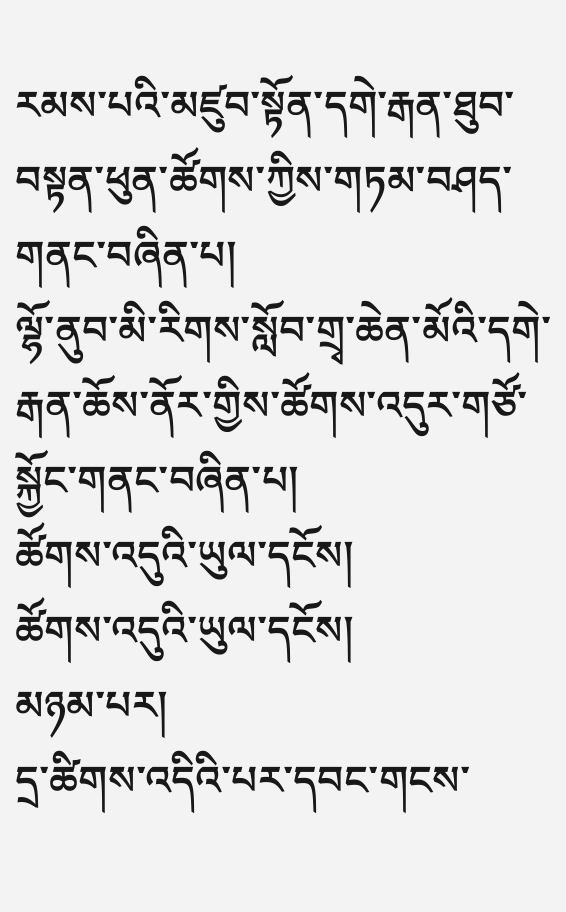རམས་པའི་མཛུབ་སྟོན་དགེ་རྒན་ཐུབ་བསྟན་ཕུན་ཚོགས་ཀྱིས་གཏམ་བཤད་གནང་བཞིན་པ།
ལྷོ་ནུབ་མི་རིགས་སློབ་གྲྭ་ཆེན་མོའི་དགེ་རྒན་ཆོས་ནོར་གྱིས་ཚོགས་འདུར་གཙོ་སྐྱོང་གནང་བཞིན་པ།
ཚོགས་འདུའི་ཡུལ་དངོས།
ཚོགས་འདུའི་ཡུལ་དངོས།
མཉམ་པར།
དྲ་ཚིགས་འདིའི་པར་དབང་གངས་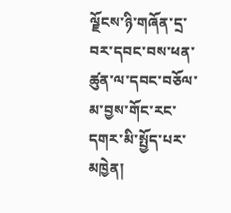ལྗོངས་ཉི་གཞོན་དྲ་བར་དབང་བས་ཕན་ཚུན་ལ་དབང་བཅོལ་མ་བྱས་གོང་རང་དགར་མི་སྤྱོད་པར་མཁྱེན།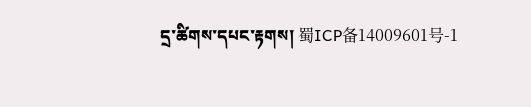དྲ་ཚིགས་དཔང་རྟགས། 蜀ICP备14009601号-1